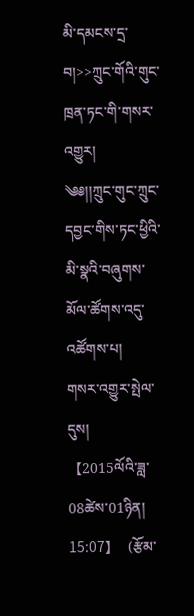མི་དམངས་དྲ་བ།>>ཀྲུང་གོའི་གུང་ཁྲན་ཏང་གི་གསར་འགྱུར།
༄༅།།ཀྲུང་གུང་ཀྲུང་དབྱང་གིས་ཏང་ཕྱིའི་མི་སྣའི་བཞུགས་མོལ་ཚོགས་འདུ་འཚོགས་པ།
གསར་འགྱུར་སྤེལ་དུས།  【2015ལོའི་ཟླ་ 08ཚེས་01ཉིན། 15:07】   (རྩོམ་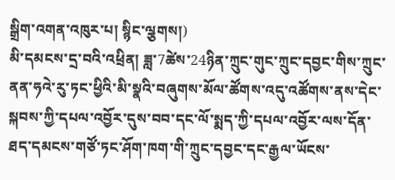སྒྲིག་འགན་འཁུར་པ། སྙིང་ལྕགས།)
མི་དམངས་དྲ་བའི་འཕྲིན། ཟླ་7ཚེས་24ཉིན་ཀྲུང་གུང་ཀྲུང་དབྱང་གིས་ཀྲུང་ནན་ཧའེ་རུ་ཏང་ཕྱིའི་མི་སྣའི་བཞུགས་མོལ་ཚོགས་འདུ་འཚོགས་ནས་དེང་སྐབས་ཀྱི་དཔལ་འབྱོར་དུས་བབ་དང་ལོ་སྨད་ཀྱི་དཔལ་འབྱོར་ལས་དོན་ཐད་དམངས་གཙོ་ཏང་ཤོག་ཁག་གི་ཀྲུང་དབྱང་དང་རྒྱལ་ཡོངས་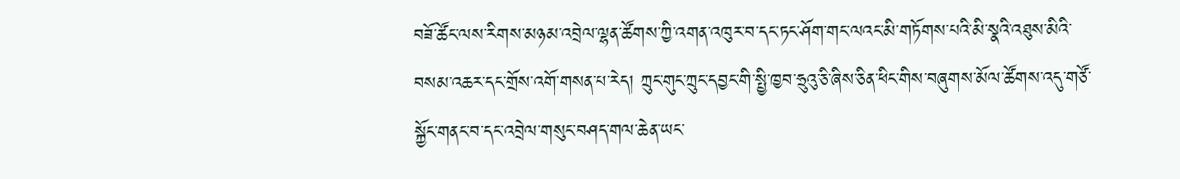བཟོ་ཚོང་ལས་རིགས་མཉམ་འབྲེལ་ལྷན་ཚོགས་ཀྱི་འགན་འཁུར་བ་དང་ཏང་ཤོག་གང་ལའང་མི་གཏོགས་པའི་མི་སྣའི་འཐུས་མིའི་བསམ་འཆར་དང་གྲོས་འགོ་གསན་པ་རེད། ཀྲུང་གུང་ཀྲུང་དབྱང་གི་སྤྱི་ཁྱབ་ཧྲུའུ་ཅི་ཞིས་ཅིན་ཕིང་གིས་བཞུགས་མོལ་ཚོགས་འདུ་གཙོ་སྐྱོང་གནང་བ་དང་འབྲེལ་གསུང་བཤད་གལ་ཆེན་ཡང་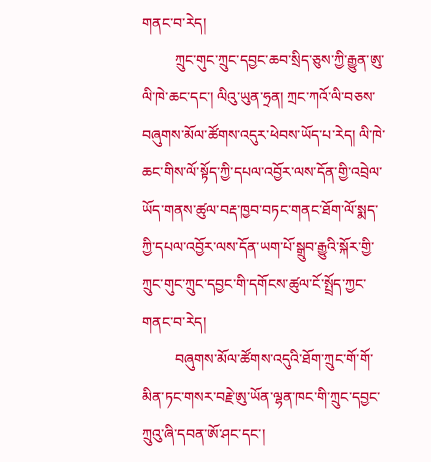གནང་བ་རེད།
         ཀྲུང་གུང་ཀྲུང་དབྱང་ཆབ་སྲིད་ཅུས་ཀྱི་རྒྱུན་ཨུ་ལི་ཁེ་ཆང་དང་། ལིའུ་ཡུན་ཧྲན། ཀྲང་ཀའོ་ལི་བཅས་བཞུགས་མོལ་ཚོགས་འདུར་ཕེབས་ཡོད་པ་རེད། ལི་ཁེ་ཆང་གིས་ལོ་སྟོད་ཀྱི་དཔལ་འབྱོར་ལས་དོན་གྱི་འབྲེལ་ཡོད་གནས་ཚུལ་བརྡ་ཁྱབ་བཏང་གནང་ཐོག་ལོ་སྨད་ཀྱི་དཔལ་འབྱོར་ལས་དོན་ཡག་པོ་སྒྲུབ་རྒྱུའི་སྐོར་གྱི་ཀྲུང་གུང་ཀྲུང་དབྱང་གི་དགོངས་ཚུལ་ངོ་སྤྲོད་ཀྱང་གནང་བ་རེད།
         བཞུགས་མོལ་ཚོགས་འདུའི་ཐོག་ཀྲུང་གོ་གོ་མིན་ཏང་གསར་བརྗེ་ཨུ་ཡོན་ལྷན་ཁང་གི་ཀྲུང་དབྱང་ཀྲུའུ་ཞི་དབན་ཨོ་ཤང་དང་།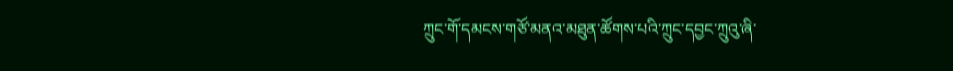ཀྲུང་གོ་དམངས་གཙོ་མནའ་མཐུན་ཚོགས་པའི་ཀྲུང་དབྱང་ཀྲུའུ་ཞི་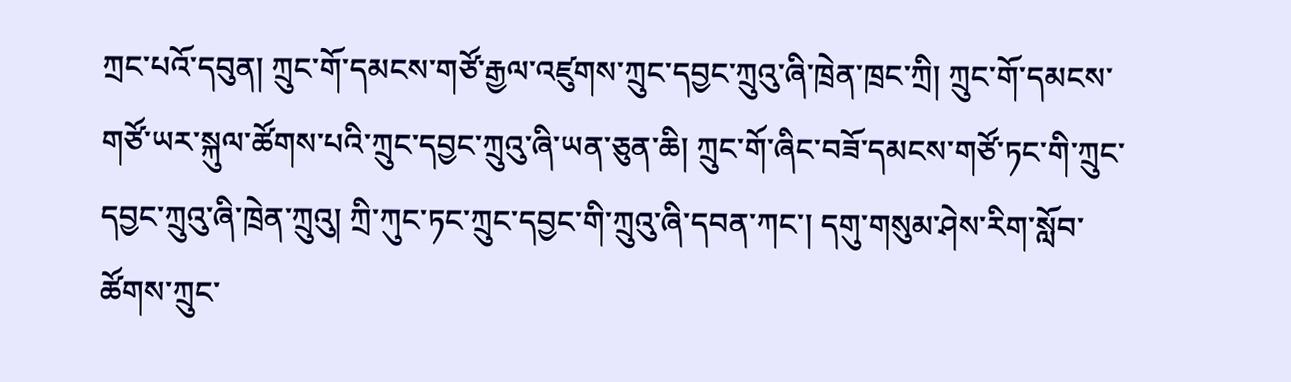ཀྲང་པའོ་དབུན། ཀྲུང་གོ་དམངས་གཙོ་རྒྱལ་འཛུགས་ཀྲུང་དབྱང་ཀྲུའུ་ཞི་ཁྲེན་ཁྲང་ཀྲི། ཀྲུང་གོ་དམངས་གཙོ་ཡར་སྐུལ་ཚོགས་པའི་ཀྲུང་དབྱང་ཀྲུའུ་ཞི་ཡན་ཅུན་ཆི། ཀྲུང་གོ་ཞིང་བཟོ་དམངས་གཙོ་ཏང་གི་ཀྲུང་དབྱང་ཀྲུའུ་ཞི་ཁྲེན་ཀྲུའུ། ཀྲི་ཀུང་ཏང་ཀྲུང་དབྱང་གི་ཀྲུའུ་ཞི་དབན་ཀང་། དགུ་གསུམ་ཤེས་རིག་སློབ་ཚོགས་ཀྲུང་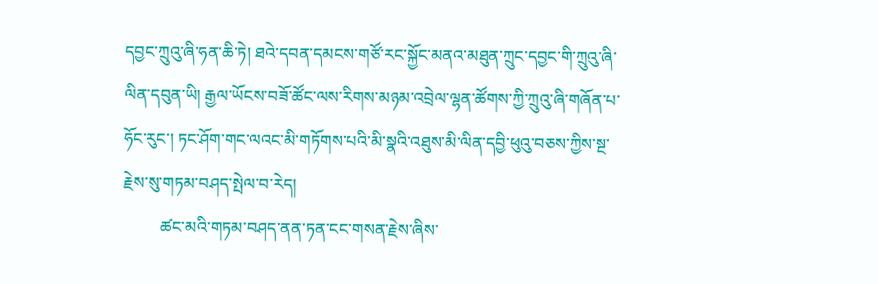དབྱང་ཀྲུའུ་ཞི་ཧན་ཆི་ཏེ། ཐའེ་དབན་དམངས་གཙོ་རང་སྐྱོང་མནའ་མཐུན་ཀྲུང་དབྱང་གི་ཀྲུའུ་ཞི་ལིན་དབུན་ཡི། རྒྱལ་ཡོངས་བཟོ་ཚོང་ལས་རིགས་མཉམ་འབྲེལ་ལྷན་ཚོགས་ཀྱི་ཀྲུའུ་ཞི་གཞོན་པ་ཧོང་རུང་། ཏང་ཤོག་གང་ལའང་མི་གཏོགས་པའི་མི་སྣའི་འཐུས་མི་ལིན་དབྱི་ཕུའུ་བཅས་ཀྱིས་སྔ་རྗེས་སུ་གཏམ་བཤད་སྤེལ་བ་རེད།
         ཚང་མའི་གཏམ་བཤད་ནན་ཏན་ངང་གསན་རྗེས་ཞིས་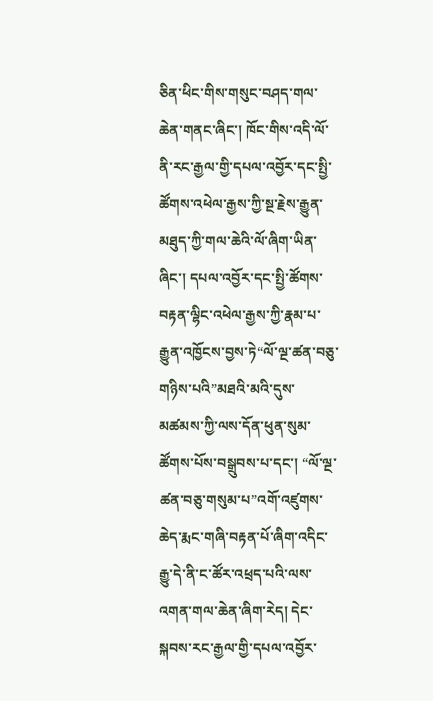ཅིན་ཕིང་གིས་གསུང་བཤད་གལ་ཆེན་གནང་ཞིང་། ཁོང་གིས་འདི་ལོ་ནི་རང་རྒྱལ་གྱི་དཔལ་འབྱོར་དང་སྤྱི་ཚོགས་འཕེལ་རྒྱས་ཀྱི་སྔ་རྗེས་རྒྱུན་མཐུད་ཀྱི་གལ་ཆེའི་ལོ་ཞིག་ཡིན་ཞིང་། དཔལ་འབྱོར་དང་སྤྱི་ཚོགས་བརྟན་ལྷིང་འཕེལ་རྒྱས་ཀྱི་རྣམ་པ་རྒྱུན་འཁྱོངས་བྱས་ཏེ“ལོ་ལྔ་ཚན་བཅུ་གཉིས་པའི”མཐའི་མའི་དུས་མཚམས་ཀྱི་ལས་དོན་ཕུན་སུམ་ཚོགས་པོས་བསྒྲུབས་པ་དང་། “ལོ་ལྔ་ཚན་བཅུ་གསུམ་པ”འགོ་འཛུགས་ཆེད་རྨང་གཞི་བརྟན་པོ་ཞིག་འདིང་རྒྱུ་དེ་ནི་ང་ཚོར་འཕྲད་པའི་ལས་འགན་གལ་ཆེན་ཞིག་རེད། དེང་སྐབས་རང་རྒྱལ་གྱི་དཔལ་འབྱོར་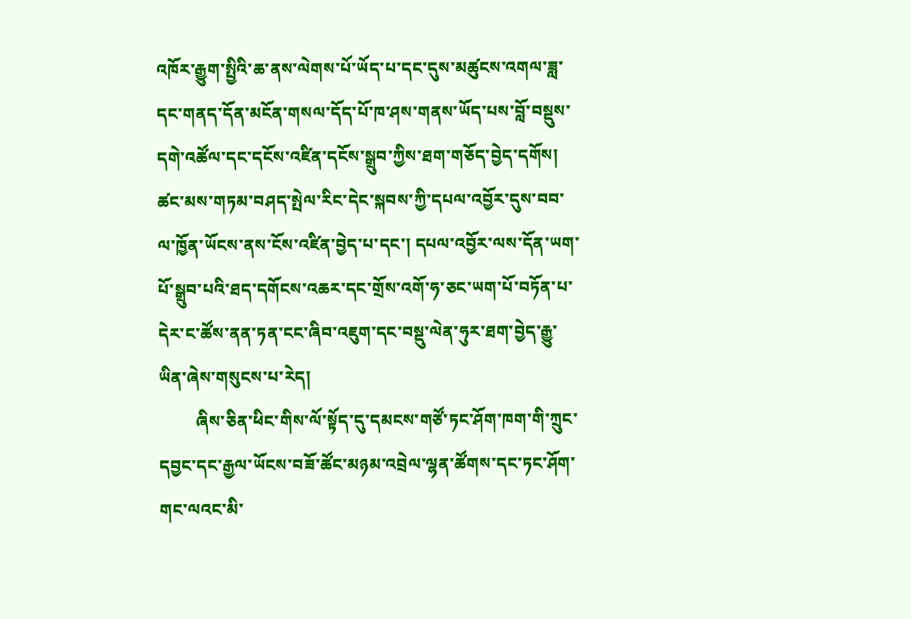འཁོར་རྒྱུག་སྤྱིའི་ཆ་ནས་ལེགས་པོ་ཡོད་པ་དང་དུས་མཚུངས་འགལ་ཟླ་དང་གནད་དོན་མངོན་གསལ་དོད་པོ་ཁ་ཤས་གནས་ཡོད་པས་བློ་བསྡུས་དགེ་འཚོལ་དང་དངོས་འཛིན་དངོས་སྒྲུབ་ཀྱིས་ཐག་གཅོད་བྱེད་དགོས། ཚང་མས་གཏམ་བཤད་སྤེལ་རིང་དེང་སྐབས་ཀྱི་དཔལ་འབྱོར་དུས་བབ་ལ་ཁྱོན་ཡོངས་ནས་ངོས་འཛིན་བྱེད་པ་དང་། དཔལ་འབྱོར་ལས་དོན་ཡག་པོ་སྒྲུབ་པའི་ཐད་དགོངས་འཆར་དང་གྲོས་འགོ་ཧ་ཅང་ཡག་པོ་བཏོན་པ་དེར་ང་ཚོས་ནན་ཏན་ངང་ཞིབ་འཇུག་དང་བསྡུ་ལེན་ཧུར་ཐག་བྱེད་རྒྱུ་ཡིན་ཞེས་གསུངས་པ་རེད།
         ཞིས་ཅིན་ཕིང་གིས་ལོ་སྟོད་དུ་དམངས་གཙོ་ཏང་ཤོག་ཁག་གི་ཀྲུང་དབྱང་དང་རྒྱལ་ཡོངས་བཟོ་ཚོང་མཉམ་འབྲེལ་ལྷན་ཚོགས་དང་ཏང་ཤོག་གང་ལའང་མི་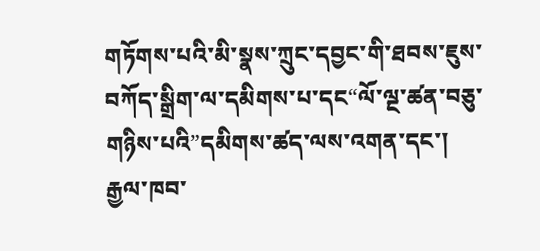གཏོགས་པའི་མི་སྣས་ཀྲུང་དབྱང་གི་ཐབས་ཇུས་བཀོད་སྒྲིག་ལ་དམིགས་པ་དང“ལོ་ལྔ་ཚན་བཅུ་གཉིས་པའི”དམིགས་ཚད་ལས་འགན་དང་། རྒྱལ་ཁབ་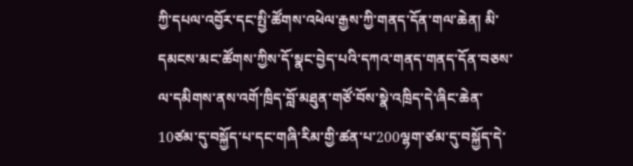ཀྱི་དཔལ་འབྱོར་དང་སྤྱི་ཚོགས་འཕེལ་རྒྱས་ཀྱི་གནད་དོན་གལ་ཆེན། མི་དམངས་མང་ཚོགས་ཀྱིས་དོ་སྣང་བྱེད་པའི་དཀའ་གནད་གནད་དོན་བཅས་ལ་དམིགས་ནས་འགོ་ཁྲིད་བློ་མཐུན་གཙོ་བོས་སྣེ་འཁྲིད་དེ་ཞིང་ཆེན་10ཙམ་དུ་བསྐྱོད་པ་དང་གཞི་རིམ་གྱི་ཚན་པ་200ལྷག་ཙམ་དུ་བསྐྱོད་དེ་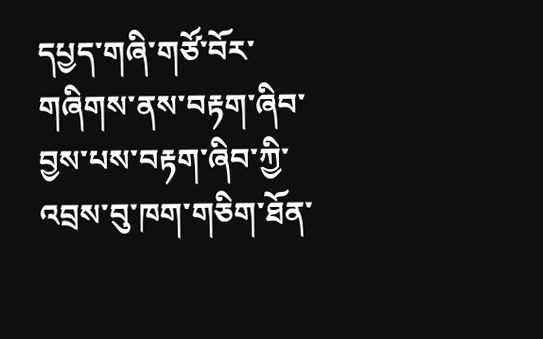དཔྱད་གཞི་གཙོ་བོར་གཞིགས་ནས་བརྟག་ཞིབ་བྱས་པས་བརྟག་ཞིབ་ཀྱི་འབྲས་བུ་ཁག་གཅིག་ཐོན་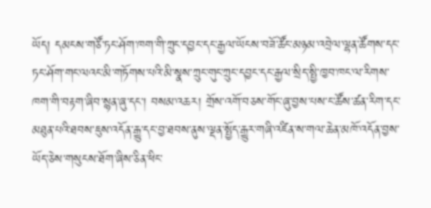ཡོད། དམངས་གཙོ་ཏང་ཤོག་ཁག་གི་ཀྲུང་དབྱང་དང་རྒྱལ་ཡོངས་བཟོ་ཚོང་མཉམ་འབྲེལ་ལྷན་ཚོགས་དང་ཏང་ཤོག་གང་ལའང་མི་གཏོགས་པའི་མི་སྣས་ཀྲུང་གུང་ཀྲུང་དབྱང་དང་རྒྱལ་སྲིད་སྤྱི་ཁྱབ་ཁང་ལ་རིགས་ཁག་གི་བརྟག་ཞིབ་སྙན་ཞུ་དང་། བསམ་འཆར། གྲོས་འགོ་བཅས་གོང་ཞུ་བྱས་པས་ང་ཚོས་ཚན་རིག་དང་མཐུན་པའི་ཐབས་ཇུས་འདོན་རྒྱུ་དང་བྱ་ཐབས་ནུས་ལྡན་སྤྱོད་རྒྱུར་གཞི་འཛིན་ས་གལ་ཆེན་མཁོ་འདོན་བྱས་ཡོད་ཅེས་གསུངས་ཐོག་ཞིས་ཅིན་ཕིང་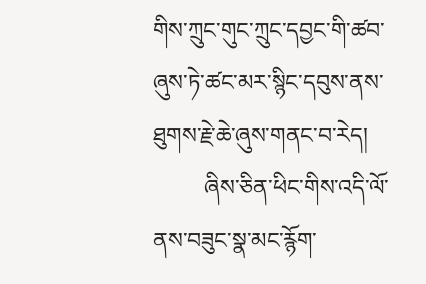གིས་ཀྲུང་གུང་ཀྲུང་དབྱང་གི་ཚབ་ཞུས་ཏེ་ཚང་མར་སྙིང་དབུས་ནས་ཐུགས་རྗེ་ཆེ་ཞུས་གནང་བ་རེད།
         ཞིས་ཅིན་ཕིང་གིས་འདི་ལོ་ནས་བཟུང་སྣ་མང་རྙོག་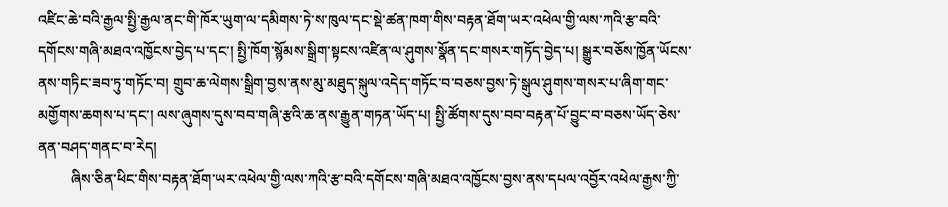འཛིང་ཆེ་བའི་རྒྱལ་སྤྱི་རྒྱལ་ནང་གི་ཁོར་ཡུག་ལ་དམིགས་ཏེ་ས་ཁུལ་དང་སྡེ་ཚན་ཁག་གིས་བརྟན་ཐོག་ཡར་འཕེལ་གྱི་ལས་ཀའི་རྩ་བའི་དགོངས་གཞི་མཐའ་འཁྱོངས་བྱེད་པ་དང་། སྤྱི་ཁོག་སྙོམས་སྒྲིག་སྟངས་འཛིན་ལ་ཤུགས་སྣོན་དང་གསར་གཏོད་བྱེད་པ། སྒྱུར་བཅོས་ཁྱོན་ཡོངས་ནས་གཏིང་ཟབ་ཏུ་གཏོང་བ། གྲུབ་ཆ་ལེགས་སྒྲིག་བྱས་ནས་མུ་མཐུད་སྐུལ་འདེད་གཏོང་བ་བཅས་བྱས་ཏེ་སྒུལ་ཤུགས་གསར་པ་ཞིག་གང་མགྱོགས་ཆགས་པ་དང་། ལས་ཞུགས་དུས་བབ་གཞི་རྩའི་ཆ་ནས་རྒྱུན་གཏན་ཡོད་པ། སྤྱི་ཚོགས་དུས་བབ་བརྟན་པོ་བྱུང་བ་བཅས་ཡོད་ཅེས་ནན་བཤད་གནང་བ་རེད།
         ཞིས་ཅིན་ཕིང་གིས་བརྟན་ཐོག་ཡར་འཕེལ་གྱི་ལས་ཀའི་རྩ་བའི་དགོངས་གཞི་མཐའ་འཁྱོངས་བྱས་ནས་དཔལ་འབྱོར་འཕེལ་རྒྱས་ཀྱི་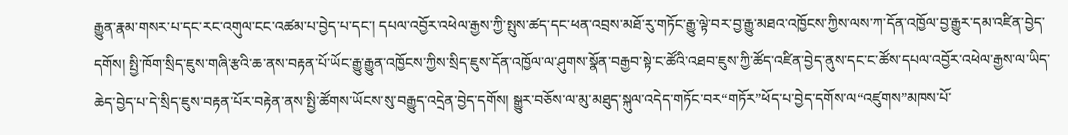རྒྱུན་རྣམ་གསར་པ་དང་རང་འགུལ་ངང་འཚམ་པ་བྱེད་པ་དང་། དཔལ་འབྱོར་འཕེལ་རྒྱས་ཀྱི་སྤུས་ཚད་དང་ཕན་འབྲས་མཐོ་རུ་གཏོང་རྒྱུ་ལྟེ་བར་བྱ་རྒྱུ་མཐའ་འཁྱོངས་ཀྱིས་ལས་ཀ་དོན་འཁྱོལ་བྱ་རྒྱུར་དམ་འཛིན་བྱེད་དགོས། སྤྱི་ཁོག་སྲིད་ཇུས་གཞི་རྩའི་ཆ་ནས་བརྟན་པོ་ཡོང་རྒྱུ་རྒྱུན་འཁྱོངས་ཀྱིས་སྲིད་ཇུས་དོན་འཁྱོལ་ལ་ཤུགས་སྣོན་བརྒྱབ་སྟེ་ང་ཚོའི་འཐབ་ཇུས་ཀྱི་ཚོད་འཛིན་བྱེད་ནུས་དང་ང་ཚོས་དཔལ་འབྱོར་འཕེལ་རྒྱས་ལ་ཡིད་ཆེད་བྱེད་པ་དེ་སྲིད་ཇུས་བརྟན་པོར་བརྟེན་ནས་སྤྱི་ཚོགས་ཡོངས་སུ་བརྒྱུད་འདྲེན་བྱེད་དགོས། སྒྱུར་བཅོས་ལ་མུ་མཐུད་སྐུལ་འདེད་གཏོང་བར“གཏོར”ཕོད་པ་བྱེད་དགོས་ལ“འཛུགས”མཁས་པོ་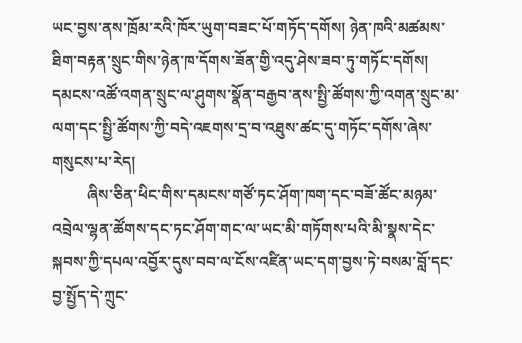ཡང་བྱས་ནས་ཁྲོམ་རའི་ཁོར་ཡུག་བཟང་པོ་གཏོད་དགོས། ཉེན་ཁའི་མཚམས་ཐིག་བརྟན་སྲུང་གིས་ཉེན་ཁ་དོགས་ཟོན་གྱི་འདུ་ཤེས་ཟབ་ཏུ་གཏོང་དགོས། དམངས་འཚོ་འགན་སྲུང་ལ་ཤུགས་སྣོན་བརྒྱབ་ནས་སྤྱི་ཚོགས་ཀྱི་འགན་སྲུང་མ་ལག་དང་སྤྱི་ཚོགས་ཀྱི་བདེ་འཇགས་དྲ་བ་འཐུས་ཚང་དུ་གཏོང་དགོས་ཞེས་གསུངས་པ་རེད།
         ཞིས་ཅིན་ཕིང་གིས་དམངས་གཙོ་ཏང་ཤོག་ཁག་དང་བཟོ་ཚོང་མཉམ་འབྲེལ་ལྷན་ཚོགས་དང་ཏང་ཤོག་གང་ལ་ཡང་མི་གཏོགས་པའི་མི་སྣས་དེང་སྐབས་ཀྱི་དཔལ་འབྱོར་དུས་བབ་ལ་ངོས་འཛིན་ཡང་དག་བྱས་ཏེ་བསམ་བློ་དང་བྱ་སྤྱོད་དེ་ཀྲུང་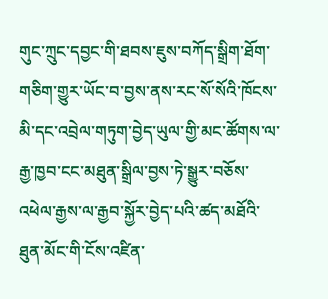གུང་ཀྲུང་དབྱང་གི་ཐབས་ཇུས་བཀོད་སྒྲིག་ཐོག་གཅིག་གྱུར་ཡོང་བ་བྱས་ནས་རང་སོ་སོའི་ཁོངས་མི་དང་འབྲེལ་གཏུག་བྱེད་ཡུལ་གྱི་མང་ཚོགས་ལ་རྒྱ་ཁྱབ་ངང་མཐུན་སྒྲིལ་བྱས་ཏེ་སྒྱུར་བཅོས་འཕེལ་རྒྱས་ལ་རྒྱབ་སྐྱོར་བྱེད་པའི་ཚད་མཐོའི་ཐུན་མོང་གི་ངོས་འཛིན་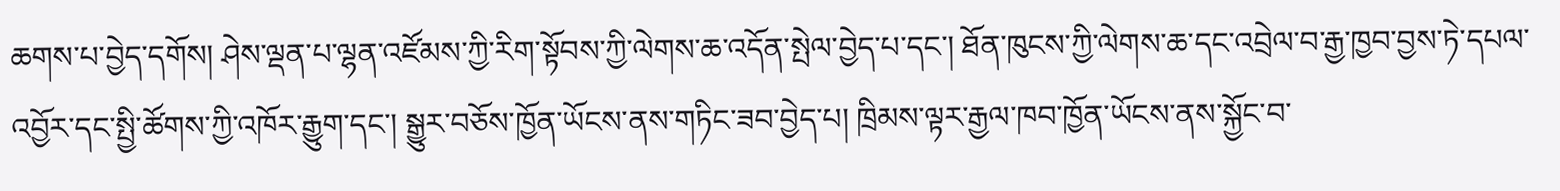ཆགས་པ་བྱེད་དགོས། ཤེས་ལྡན་པ་ལྷན་འཛོམས་ཀྱི་རིག་སྟོབས་ཀྱི་ལེགས་ཆ་འདོན་སྤེལ་བྱེད་པ་དང་། ཐོན་ཁུངས་ཀྱི་ལེགས་ཆ་དང་འབྲེལ་བ་རྒྱ་ཁྱབ་བྱས་ཏེ་དཔལ་འབྱོར་དང་སྤྱི་ཚོགས་ཀྱི་འཁོར་རྒྱུག་དང་། སྒྱུར་བཅོས་ཁྱོན་ཡོངས་ནས་གཏིང་ཟབ་བྱེད་པ། ཁྲིམས་ལྟར་རྒྱལ་ཁབ་ཁྱོན་ཡོངས་ནས་སྐྱོང་བ་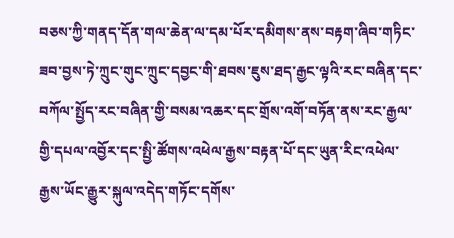བཅས་ཀྱི་གནད་དོན་གལ་ཆེན་ལ་དམ་པོར་དམིགས་ནས་བརྟག་ཞིབ་གཏིང་ཟབ་བྱས་ཏེ་ཀྲུང་གུང་ཀྲུང་དབྱང་གི་ཐབས་ཇུས་ཐད་རྒྱང་ལྟའི་རང་བཞིན་དང་བཀོལ་སྤྱོད་རང་བཞིན་གྱི་བསམ་འཆར་དང་གྲོས་འགོ་བཏོན་ནས་རང་རྒྱལ་གྱི་དཔལ་འབྱོར་དང་སྤྱི་ཚོགས་འཕེལ་རྒྱས་བརྟན་པོ་དང་ཡུན་རིང་འཕེལ་རྒྱས་ཡོང་རྒྱུར་སྐུལ་འདེད་གཏོང་དགོས་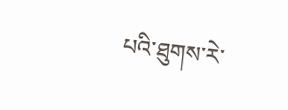པའི་ཐུགས་རེ་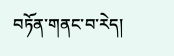བཏོན་གནང་བ་རེད།